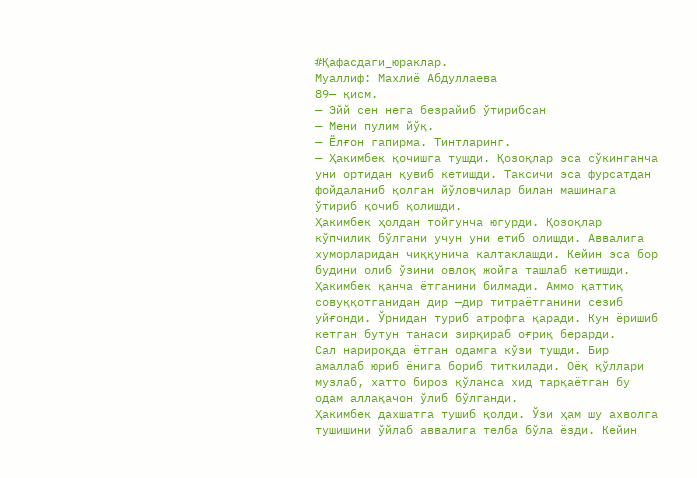#Қафасдаги_юраклар.
Муаллиф: Махлиё Абдуллаева
89— қисм.
— Эйй сен нега безрайиб ўтирибсан
— Мени пулим йўқ.
— Ёлғон гапирма. Тинтларинг.
— Ҳакимбек қочишга тушди. Қозоқлар эса сўкинганча уни ортидан қувиб кетишди. Таксичи эса фурсатдан фойдаланиб қолган йўловчилар билан машинага ўтириб қочиб қолишди.
Ҳакимбек ҳолдан тойгунча югурди. Қозоқлар кўпчилик бўлгани учун уни етиб олишди. Аввалига хуморларидан чиққунича калтаклашди. Кейин эса бор будини олиб ўзини овлоқ жойга ташлаб кетишди.
Ҳакимбек қанча ётганини билмади. Аммо қаттиқ совуққотганидан дир —дир титраётганини сезиб уйғонди. Ўрнидан туриб атрофга қаради. Кун ёришиб кетган бутун танаси зирқираб оғриқ берарди.
Сал нарироқда ётган одамга кўзи тушди. Бир амаллаб юриб ёнига бориб титкилади. Оёқ қўллари музлаб, хатто бироз қўланса хид тарқаётган бу одам аллақачон ўлиб бўлганди.
Ҳакимбек дахшатга тушиб қолди. Ўзи ҳам шу ахволга тушишини ўйлаб аввалига телба бўла ёзди. Кейин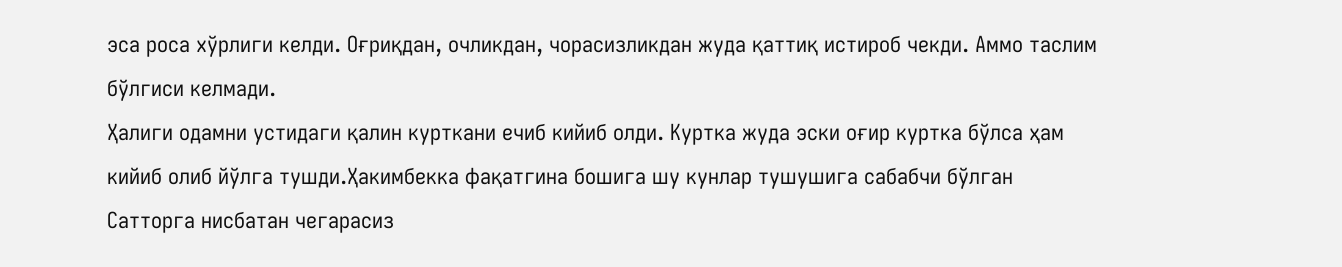эса роса хўрлиги келди. Оғриқдан, очликдан, чорасизликдан жуда қаттиқ истироб чекди. Аммо таслим бўлгиси келмади.
Ҳалиги одамни устидаги қалин курткани ечиб кийиб олди. Куртка жуда эски оғир куртка бўлса ҳам кийиб олиб йўлга тушди.Ҳакимбекка фақатгина бошига шу кунлар тушушига сабабчи бўлган Сатторга нисбатан чегарасиз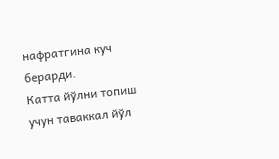нафратгина куч берарди.
Катта йўлни топиш учун таваккал йўл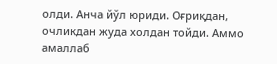олди. Анча йўл юриди. Оғриқдан, очликдан жуда холдан тойди. Аммо амаллаб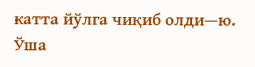катта йўлга чиқиб олди—ю. Ўша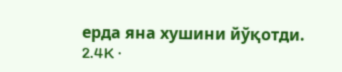ерда яна хушини йўқотди.
2.4K ·